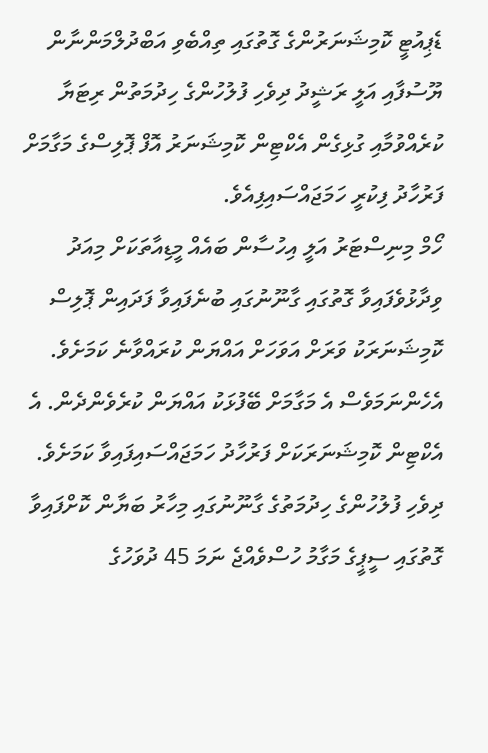ޑެޕިއުޓީ ކޮމިޝަނަރުންގެ ގޮތުގައި ތިއްބެވި އަބްދުލްމަންނާން ޔޫސުފާއި އަލީ ރަޝީދު ދިވެހި ފުލުހުންގެ ހިދުމަތުން ރިޓަޔާ ކުރެއްވުމާއި ގުޅިގެން އެކްޓިން ކޮމިޝަނަރު އޮފް ޕޮލިސްގެ މަގާމަށް ފަރުހާދު ފިކުރީ ހަމަޖައްސައިފިއެވެ.
ހޯމް މިނިސްޓަރު އަލީ އިހުސާން ބައެއް މީޑިއާތަކަށް މިއަދު ވިދާޅުވެފައިވާ ގޮތުގައި ގާނޫނުގައި ބުނެފައިވާ ފަދައިން ޕޮލިސް ކޮމިޝަނަރަކު ވަރަށް އަވަހަށް އައްޔަން ކުރައްވާނެ ކަމަށެވެ. އެހެންނަމަވެސް އެ މަގާމަށް ބޭފުޅަކު އައްޔަން ކުރެވެންދެން. އެ އެކްޓިން ކޮމިޝަނަރަކަށް ފަރުހާދު ހަމަޖައްސައިފައިވާ ކަމަށެވެ.
ދިވެހި ފުލުހުންގެ ހިދުމަތުގެ ގާނޫނުގައި މިހާރު ބަޔާން ކޮށްފައިވާ ގޮތުގައި ސީޕީގެ މަގާމު ހުސްވެއްޖެ ނަމަ 45 ދުވަހުގެ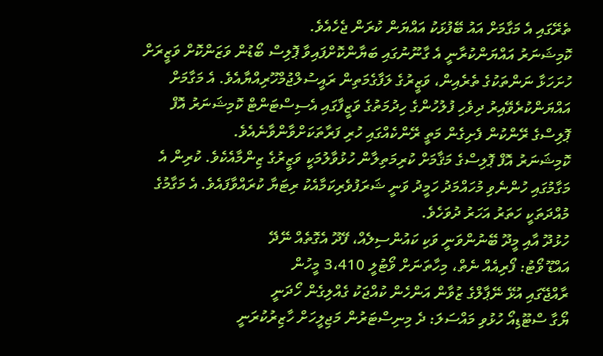ތެރޭގައި އެ މަގާމަށް އައު ބޭފުޅަކު އައްޔަން ކުރަން ޖެހެއެވެ.
ކޮމިޝަނަރު އައްޔަންކުރާނީ އެ ގާނޫނުގައި ބަޔާންކޮށްފައިވާ ޕޮލިސް ބޯޑުން ވަޒަންކޮށް ވަޒީރަށް ހުށަހަޅާ ނަންތަކުގެ ތެރެއިން، ވަޒީރުގެ ލަފާގެމަތިން ރައީސުލްޖުމްހޫރިއްޔާއެވެ. އެ މަގާމަށް އައްޔަންކުރެވޭއިރު ދިވެހި ފުލުހުންގެ ހިދުމަތުގެ ވަޒީފާގައި އެސިސްޓަންޓް ކޮމިޝަނަރު އޮފް ޕޮލިސްގެ ރޭންކުން ފެށިގެން މަތީ ރޭންކެއްގައި ހުރި ފަރާތަކަށްވާންވާނެއެވެ.
ކޮމިޝަނަރު އޮފް ޕޮލިސްގެ މަޤާމަށް ކުރިމަތިލާން ހުޅުވާލުމަކީ ވަޒީރުގެ ޒިންމާއެކެވެ. ކުރިން އެ މަގާމުގައި ހުންނެވި މުހައްމަދު ހަމީދު ވަނީ ޝަރަފުވެރިކަމާއެކު ރިޓަޔާ ކުރައްވާފައެވެ. އެ މަގާމުގެ މުއްދަތަކީ ހަތަރު އަހަރު ދުވަހެވެ.
ހުޅުދޫ އާއި މީދޫ ބޭނުންވަނީ ވަކި ކައުންސިލެއް، ފޭދޫ އެގޮތެއް ނޭދޭ
އައްޑޫ ވޯޓު: ފޯރިއެއް ނެތް، މިހާތަނަށް ވޯޓުލީ 3،410 މީހުން
ރާއްޖޭގައި އުޅޭ ނޭޕާލްގެ ޒުވާން އަންހެން ކުއްޖަކު ގެއްލިގެން ހޯދަނީ
ޔޯގާ ސްޓޫޑިއޯ ހުޅުވި މައްސަލަ: ދެ މިނިސްޓަރުން މަޖިލީހަށް ހާޒިރުކުރަނީ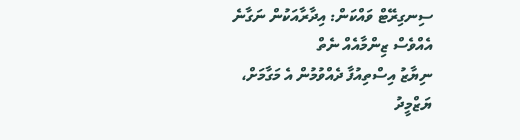ސިނގިރޭޓް ވައްކަން: އިދާރާއަކުން ނަގާނެ އެއްވެސް ޒިންމާއެއް ނެތް
ނިޔާޒު އިސްތިއުފާ ދެއްވުމުން އެ މަގާމަށް، ޔަޒްމީދު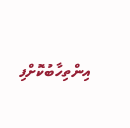އިންތިހާބުކޮށްފި